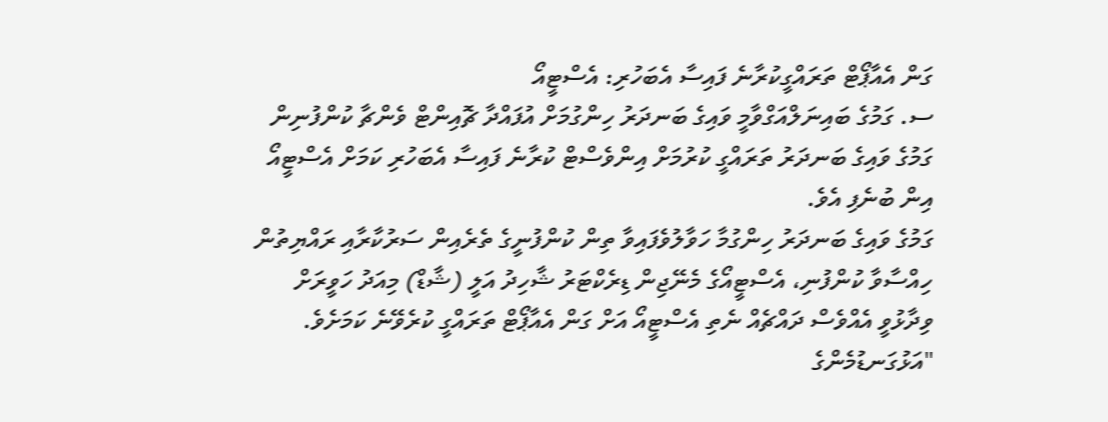ގަން އެއާޕޯޓް ތަރައްގީކުރާނެ ފައިސާ އެބަހުރި: އެސްޓީއޯ
ސ. ގަމުގެ ބައިނަލްއަގްވާމީ ވައިގެ ބަނދަރު ހިންގުމަށް އުފައްދާ ޗޮއިންޓް ވެންޗާ ކުންފުނިން ގަމުގެ ވައިގެ ބަނދަރު ތަރައްގީ ކުރުމަށް އިންވެސްޓް ކުރާނެ ފައިސާ އެބަހުރި ކަމަށް އެސްޓީއޯ އިން ބުނެފި އެވެ.
ގަމުގެ ވައިގެ ބަނދަރު ހިންގުމާ ހަވާލުވެފައިވާ ތިން ކުންފުނީގެ ތެރެއިން ސަރުކާރާއި ރައްޔިތުން ހިއްސާވާ ކުންފުނި، އެސްޓީއޯގެ މެނޭޖިން ޑިރެކްޓަރު ޝާހިދު އަލީ (ޝާޑް) މިއަދު ހަވީރަށް ވިދާޅުވީ އެއްވެސް ދައްޗެއް ނެތި އެސްޓީއޯ އަށް ގަން އެއާޕޯޓް ތަރައްގީ ކުރެވޭނެ ކަމަށެވެ.
"އަޅުގަނޑުމެންގެ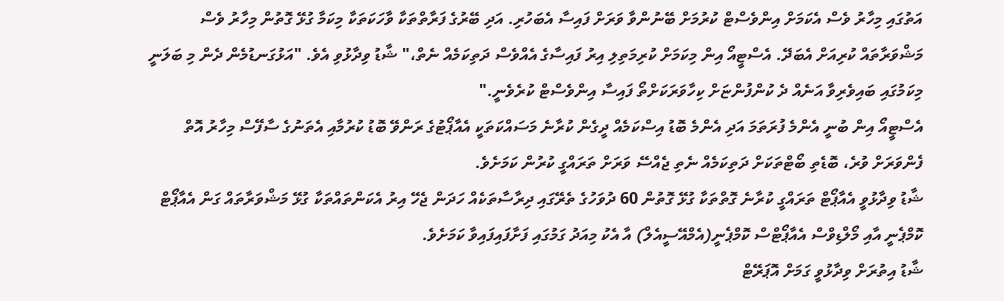އަތުގައި މިހާރު ވެސް އެކަމަށް އިންވެސްޓް ކުރުމަށް ބޭނުންވާ ވަރަށް ފައިސާ އެބަހުރި. އަދި ބޭރުގެ ފަރާތްތަކާ ވާހަކަތަކާ މިކަމާ ގުޅޭ ގޮތުން މިހާރު ވެސް މަޝްވަރާތައް ކުރިއަށް އެބަދޭ. އެސްޓީއޯ އިން މިކަމަށް ކުރިމަތިލި އިރު ފައިސާގެ އެއްވެސް ދަތިކަމެއް ނެތް،" ޝާޑު ވިދާޅުވި އެވެ. "އަޅުގަނޑުމެން ދެން މި ބަލަނީ މިކަމުގައި ބައިވެރިވާ އަނެއް ދެ ކުންފުންޏަށް ކިހާވަރަކަށްތޯ ފައިސާ އިންވެސްޓް ކުރެވެނީ."
އެސްޓީއޯ އިން ބުނީ އެންމެ ފުރަތަމަ އަދި އެންމެ ބޮޑު އިސްކަމެއް ދީގެން ކުރާނެ މަސައްކަތަކީ އެއާޕޯޓުގެ ރަންވޭ ބޮޑު ކުރުމާއި އެތަނުގެ ސާފޭސް މިހާރު އޮތް ފެންވަރަށް ވުރެ، ބޮޑެތި ބޯޓްތަކަށް ދަތިކަމެއް ނެތި ޖެއްސޭ ވަރަށް ތަރައްގީ ކުރުން ކަމަށެވެ.
ޝާޑު ވިދާޅުވީ އެއާޕޯޓް ތަރައްގީ ކުރާނެ ގޮތްތަކާ ގުޅޭ ގޮތުން 60 ދުވަހުގެ ތެރޭގައި ދިރާސާތަކެއް ހަދަން ޖެހޭ އިރު އެކަންތައްތަކާ ގުޅޭ މަޝްވަރާތައް ގަން އެއާޕޯޓް ކޮމްޕެނީ އާއި މޯލްޑިވްސް އެއާޕޯޓްސް ކޮމްޕެނީ(އެމްއޭސީއެލް) އާ އެކު މިއަދު ގަމުގައި ފަށާފައިފައިވާ ކަމަށެވެ.
ޝާޑު އިތުރަށް ވިދާޅުވީ ގަމަށް އޮޕަރޭޓް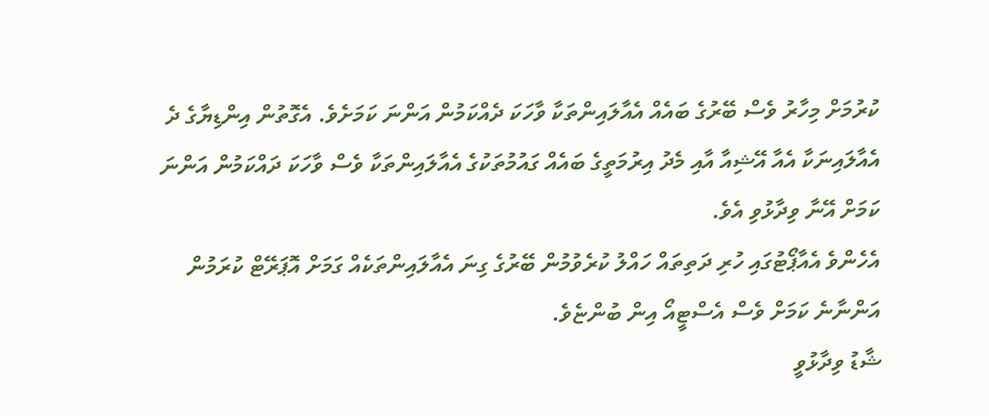ކުރުމަށް މިހާރު ވެސް ބޭރުގެ ބައެއް އެއާލައިންތަކާ ވާހަކަ ދެއްކަމުން އަންނަ ކަމަށެވެ. އެގޮތުން އިންޑިޔާގެ ދެ އެއާލައިނަކާ އެއާ އޭޝިއާ އާއި މެދު އިރުމަތީގެ ބައެއް ގައުމުތަކުގެ އެއާލައިންތަކާ ވެސް ވާހަކަ ދައްކަމުން އަންނަ ކަމަށް އޭނާ ވިދާޅުވި އެވެ.
އެހެންވެ އެއާޕޯޓުގައި ހުރި ދަތިތައް ހައްލު ކުރެވުމުން ބޭރުގެ ގިނަ އެއާލައިންތަކެއް ގަމަށް އޮޕަރޭޓް ކުރަމުން އަންނާނެ ކަމަށް ވެސް އެސްޓީއޯ އިން ބުންޏެވެ.
ޝާޑު ވިދާޅުވީ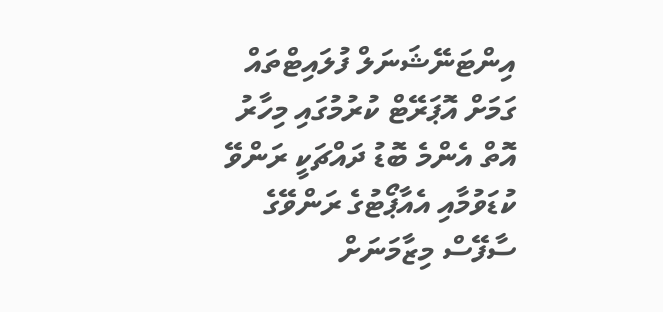އިންޓަނޭޝަނަލް ފުލައިޓްތައް ގަމަށް އޮޕަރޭޓް ކުރުމުގައި މިހާރު އޮތް އެންމެ ބޮޑު ދައްޗަކީ ރަންވޭ ކުޑަވުމާއި އެއާޕޯޓުގެ ރަންވޭގެ ސާފޭސް މިޒާމަނަށް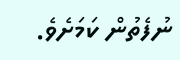ނުފެތުން ކަމަށެވެ.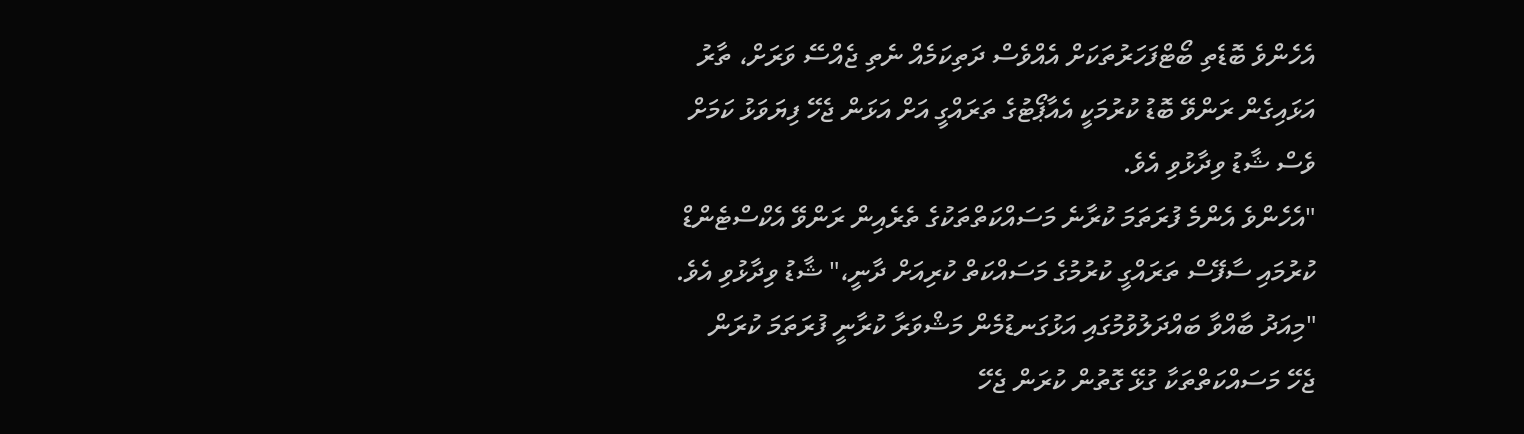އެހެންވެ ބޮޑެތި ބޯޓްފަހަރުތަކަށް އެއްވެސް ދަތިކަމެއް ނެތި ޖެއްސޭ ވަރަށް، ތާރު އަޅައިގެން ރަންވޭ ބޮޑު ކުރުމަކީ އެއާޕޯޓުގެ ތަރައްގީ އަށް އަޅަން ޖެހޭ ފިޔަވަޅު ކަމަށް ވެސް ޝާޑު ވިދާޅުވި އެވެ.
"އެހެންވެ އެންމެ ފުރަތަމަ ކުރާނެ މަސައްކަތްތަކުގެ ތެރެއިން ރަންވޭ އެކްސްޓެންޑް ކުރުމައި ސާފޭސް ތަރައްގީ ކުރުމުގެ މަސައްކަތް ކުރިއަށް ދާނީ،" ޝާޑު ވިދާޅުވި އެވެ. "މިއަދު ބާއްވާ ބައްދަލުވުމުގައި އަޅުގަނޑުމެން މަޝްވަރާ ކުރާނީ ފުރަތަމަ ކުރަން ޖެހޭ މަސައްކަތްތަކާ ގުޅޭ ގޮތުން ކުރަން ޖެހޭ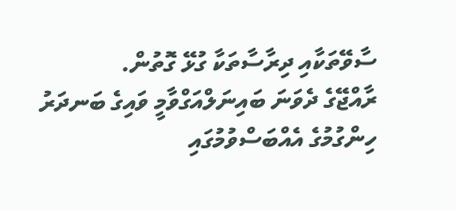ސާވޭތަކާއި ދިރާސާތަކާ ގުޅޭ ގޮތުން.
ރާއްޖޭގެ ދެވަނަ ބައިނަލްއަގްވާމީ ވައިގެ ބަނދަރު ހިންގުމުގެ އެއްބަސްވުމުގައި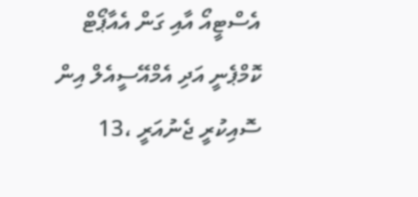އެސްޓީއޯ އާއި ގަން އެއާޕޯޓް ކޮމްޕެނީ އަދި އެމްއޭސީއެލް އިން ސޮއިކުރީ ޖެނުއަރީ ،13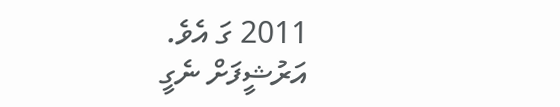2011 ގަ އެވެ.
އަރުޝީފަށް ނެގީ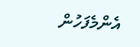އެންމެފަހުން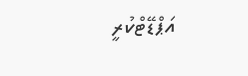އަޕްޑޭޓްކުރީ